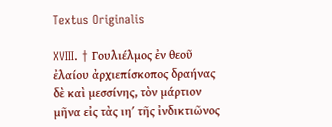Textus Originalis

XVIII. † Γουλιέλμος ἐν θεοῦ ἐλαίου ἀρχιεπίσκοπος δραήνας δὲ καὶ μεσσίνης, τὸν μάρτιον μῆνα εἰς τὰς ιηʹ τῆς ἰνδικτιῶνος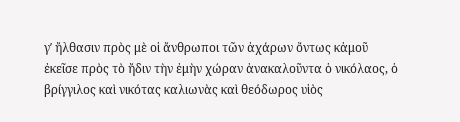γʹ ἤλθασιν πρὸς μὲ οἱ ἄνθρωποι τῶν ἀχάρων ὄντως κἀμοῦ ἐκεῖσε πρὸς τὸ ἤδιν τὴν ἐμὴν χώραν ἀνακαλοῦντα ὁ νικόλαος, ὁ βρίγγιλος καὶ νικότας καλιωνὰς καὶ θεόδωρος υἱὸς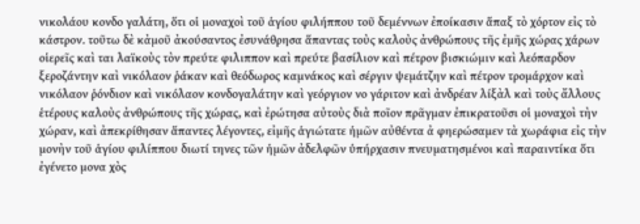νικολάου κονδο γαλάτη, ὅτι οἱ μοναχοὶ τοῦ ἁγίου φιλήππου τοῦ δεμέννων ἐποίκασιν ἅπαξ τὸ χόρτον εἰς τὸ κάστρον. τοῦτω δὲ κἀμοῦ ἀκούσαντος ἐσυνάθρησα ἅπαντας τοὺς καλοὺς ἀνθρώπους τῆς ἐμῆς χώρας χάρων οἱερεῖς καὶ ται λαϊκοὺς τὸν πρεύτε φιλιππον καὶ πρεύτε βασίλιον καὶ πέτρον βισκιώμιν καὶ λεόπαρδον ξεροζάντην καὶ νικόλαον ῥάκαν καὶ θεόδωρος καμνάκος καὶ σέργιν ψεμάτζην καὶ πέτρον τρομάρχον καὶ νικόλαον ῥόνδιον καὶ νικόλαον κονδογαλάτην καὶ γεόργιον νο γάριτον καὶ ἀνδρέαν λίξὰλ καὶ τοὺς ἄλλους ἑτέρους καλοὺς ἀνθρώπους τῆς χώρας, καὶ ἐρώτησα αὐτοὺς διὰ ποῖον πρᾶγμαν ἐπικρατοῦσι οἱ μοναχοὶ τὴν χώραν, καὶ ἀπεκρίθησαν ἅπαντες λέγοντες, εἰμῆς ἁγιώτατε ἡμῶν αὐθέντα ἀ φηερώσαμεν τὰ χωράφια εἰς τὴν μονὴν τοῦ ἁγίου φιλίππου διωτί τηνες τῶν ἡμῶν ἀδελφῶν ὑπήρχασιν πνευματησμένοι καὶ παραιντίκα ὅτι ἐγένετο μονα χὸς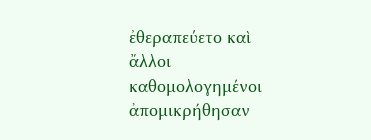ἐθεραπεύετο καὶ ἄλλοι καθομολογημένοι ἀπομικρήθησαν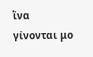ἵνα γίνονται μο